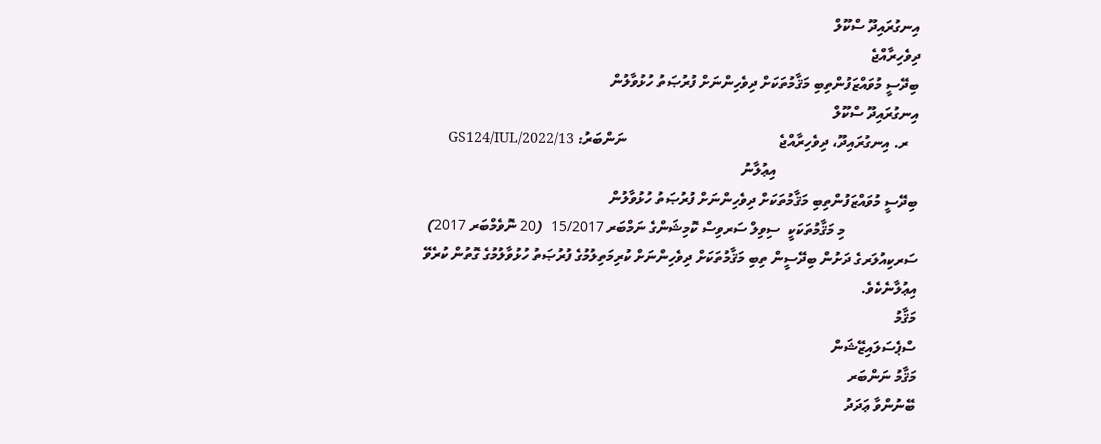އިނގުރައިދޫ ސްކޫލް
ދިވެހިރާއްޖެ
ބިދޭސީ މުވައްޒަފުންތިބި މަޤާމުތަކަށް ދިވެހިންނަށް ފުރުޞަތު ހުޅުވާލުން
އިނގުރައިދޫ ސްކޫލް
   ރ. އިނގުރައިދޫ، ދިވެހިރާއްޖެ                                          ނަންބަރު: GS124/IUL/2022/13
                                       އިޢުލާނު
ބިދޭސީ މުވައްޒަފުންތިބި މަޤާމުތަކަށް ދިވެހިންނަށް ފުރުޞަތު ހުޅުވާލުން
                    މި މަޤާމުތަކަކީ  ސިވިލް ސަރވިސް ކޮމިޝަންގެ ނަމްބަރ 15/2017  (20 ނޮވެމްބަރ 2017) ސަރކިއުލަރގެ ދަށުން ބިދޭސީން ތިބި މަޤާމުތަކަށް ދިވެހިންނަށް ކުރިމަތިލުމުގެ ފުރުޞަތު ހުޅުވާލުމުގެ ގޮތުން ކުރެވޭ އިޢުލާނެކެވެ.
މަޤާމު
ސްޕެސަލައިޒޭޝަން
މަޤާމު ނަންބަރ
ބޭނުންވާ ޢަދަދު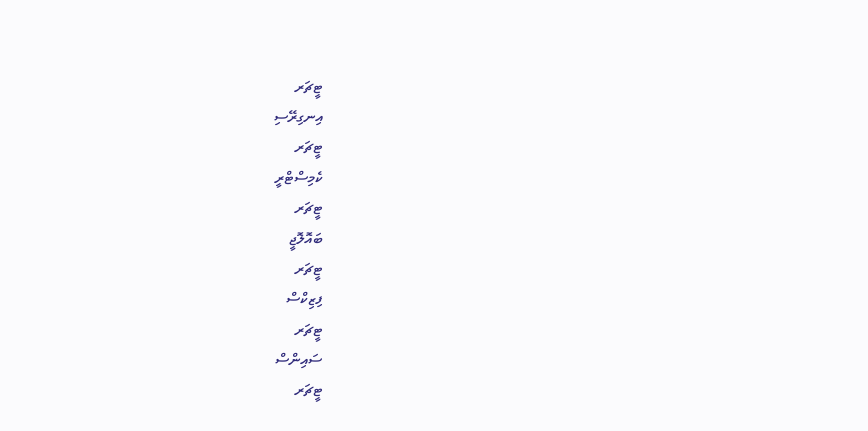ޓީޗަރ
އިނގިރޭސި
ޓީޗަރ
ކެމިސްޓްރީ
ޓީޗަރ
ބައޮލޮޖީ
ޓީޗަރ
ފިޒިކްސް
ޓީޗަރ
ސައިންސް
ޓީޗަރ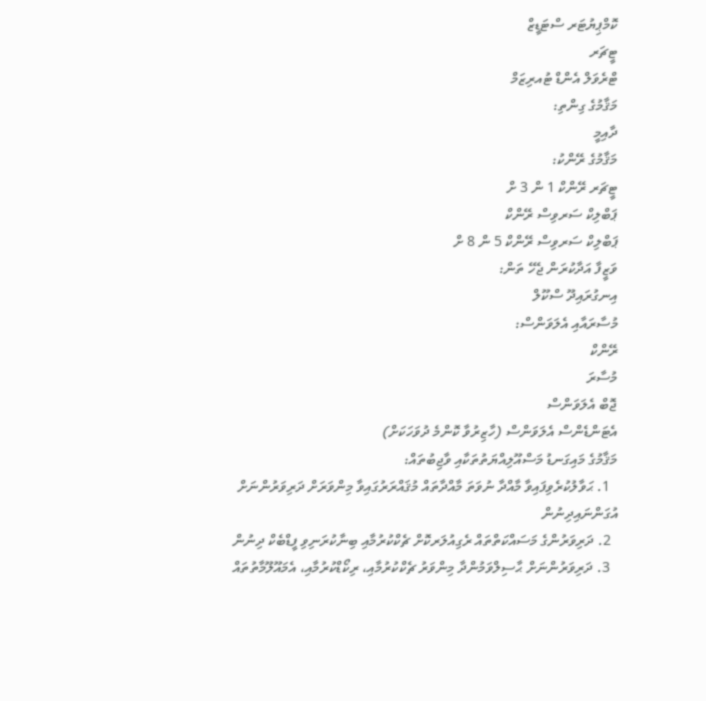ކޮމްޕިޔުޓަރ ސްޓަޑީޒް
ޓީޗަރ
ޓްރެވަލް އެންޑް ޓުއރިޒަމް
މަޤާމުގެ ގިންތި:
ދާއިމީ
މަޤާމުގެ ރޭންކު:
ޓީޗަރ ރޭންކް 1 ން 3 ށް
ޕަބްލިކް ސަރވިސް ރޭންކް
ޕަބްލިކް ސަރވިސް ރޭންކް 5 ން 8 ށް
ވަޒީފާ އަދާކުރަން ޖެހޭ ތަން:
އިނގުރައިދޫ ސްކޫލް
މުސާރައާއި އެލަވަންސް:
ރޭންކް
މުސާރަ
ޖޮބް އެލަވަންސް
އެޓަންޑެންސް އެލަވަންސް (ހާޒިރުވާ ކޮންމެ ދުވަހަކަށް)
މަޤާމުގެ މައިގަނޑު މަސްއޫލިއްޔަތުތަކާއި ވާޖިބުތައް:
  1. ޙަވާލުކުރެވިފައިވާ މާއްދާ ނުވަތަ މާއްދާތައް މުޤައްރަރުގައިވާ މިންވަރަށް ދަރިވަރުންނަށް އުގަންނައިދިނުން
  2. ދަރިވަރުންގެ މަސައްކަތްތައް ރެގިއުލަރކޮށް ޗެކްކުރުމާއި ބިނާކުރަނިވި ފީޑްބެކް ދިނުން
  3. ދަރިވަރުންނަށް ޙާސިލްވަމުންދާ މިންވަރު ޗެކްކުރުމާއި، ރިކޯޑްކުރުމާއި، އެމައޫލޫމާތުތައް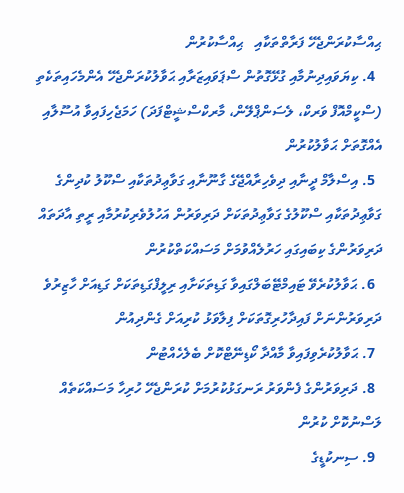ޙިއްސާކުރަންޖެހޭ ފަރާތްތަކާއި   ޙިއްސާކުރުން
  4. ކިޔަވައިދިނުމާއި ގުޅޭގޮތުން ސްޕަވައިޒަރާއި ޙަވާލުކުރަންޖެހޭ އެންމެހައިތަކެތި (ސްކީމްއޮފް ވަރކް، ލެސަންޕްލޭން، މާރކްސްޝީޓްފަދަ) ހަމަޖެހިފައިވާ އުސޫލާއި އެއްގޮތަށް ޙަވާލުކުރުން
  5. އިސްލާމް ދީނާއި ދިވެހިރާއްޖޭގެ ގާނޫނާއި ގަވާޢިދުތަކާއި ސްކޫލު ކުދިންގެ ގަވާޢިދުތަކާއި ސްކޫލުގެ ގަވާޢިދުތަކަށް ދަރިވަރުން އަހުލުވެރިކުރުމާއި ރީތި އާދަތައް ދަރިވަރުންގެ ކިބައިގައި ހަރުލެއްވުމަށް މަސައްކަތްކުރުން
  6. ޙަވާލުކުރެވޭ ޓައިމްޓޭބަލްގައިވާ ގަޑިތަކަށާއި ރިލީފްގަޑިތަކަށް ގަޑިއަށް ހާޒިރުވެ ދަރިވަރުންނަށް ފައިދާހުރިގޮތަކަށް ފިލާވަޅު ކުރިއަށް ގެންދިއުން
  7. ޙަވާލުކުރެވިފައިވާ މާއްދާ ކޯޑިނޭޓްކޮށް ބެލެހެއްޓުން
  8. ދަރިވަރުންގެ ފެންވަރު ރަނގަޅުކުރުމަށް ކުރަންޖެހޭ ހުރިހާ މަސައްކަތެއް ލަސްނުކޮށް ކުރުން
  9. ސިނކުޑީގެ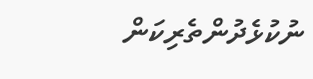ނުކުޅެދުންތެރިކަން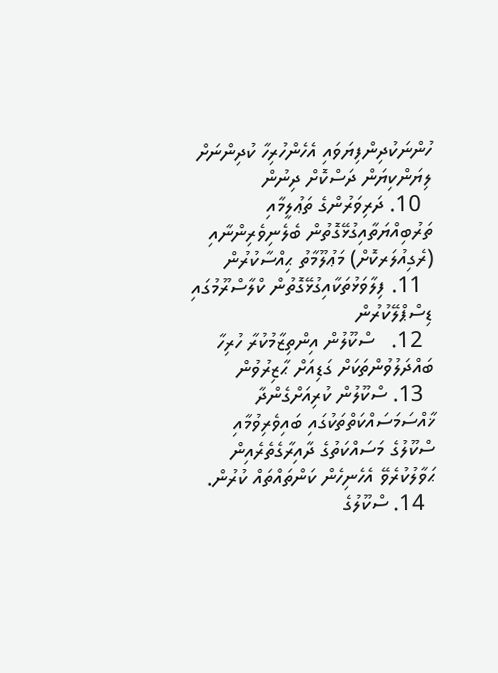ހުންނަކުދިންފިޔަވައި އެހެންހުރިހާ ކުދިންނަށް ލިޔަންކިޔަން ދަސްކޮށް ދިނުން
  10. ދަރިވަރުންގެ ތަޢުލީމާއި ތަރުބިއްޔަތާއިގުޅޭގޮތުން ބެލެނިވެރިންނާއި (ރެގިއުލަރކޮށް) މަޢުލޫމާތު ޙިއްސާކުރުން
  11. ފިލާވަޅުތަކާއިގުޅޭގޮތުން ކްލާސްރޫމުގައި ޑިސްޕްލޭކުރުން
  12.   ސްކޫލުން އިންތިޒާމުކުރާ ހުރިހާ ބައްދަލުވުންތަކަށް ގަޑިއަށް ޙާޒިރުވުން
  13. ސްކޫލުން ކުރިއަށްގެންދާ ޚާއްސަމަސައްކަތްތަކުގައި ބައިވެރިވުމާއި ސްކޫލުގެ މަސައްކަތުގެ ދާއިރާގެތެރެއިން ޙަވާލުކުރެވޭ އެހެނިހެން ކަންތައްތައް ކުރުން.
  14. ސްކޫލުގެ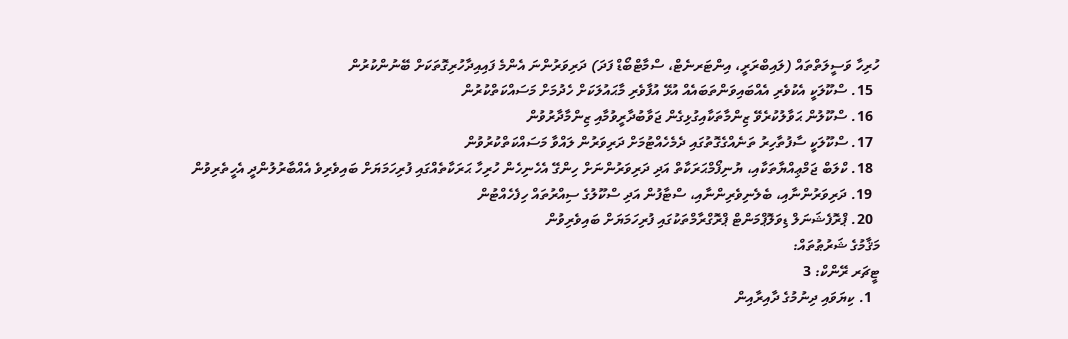ހުރިހާ ވަސީލަތްތައް (ލައިބްރަރީ، އިންޓަރނެޓް، ސްމާޓްބޯޑް ފަދަ) ދަރިވަރުންނަ އެންމެ ފައިއިދާހުރިގޮތަކަށް ބޭނުންކުރުން
  15. ސްކޫލަކީ އެކުވެރި އެއްބައިވަންތަބައެއް އުޅޭ އުފާވެރި މާޙައުލަކަށް ހެދުމަށް މަސައްކަތްކުރުން
  16. ސްކޫލުން ޙަވާލުކުރެވޭ ޒިންމާތަކާއިގުޅިގެން ޖަވާބުދާރީވުމާއި ޒިންމާދާރުވުން
  17. ސްކޫލަކީ ސާފުތާހިރު ތަނެއްގެގޮތުގައި ދެމެހެއްޓުމަށް ދަރިވަރުން ލައްވާ މަސައްކަތްކުރުވުން
  18. ކްލަބް ޖަމްޢިއްޔާތަކާއި، ޔުނިފޯމްޙަރަކާތް އަދި ދަރިވަރުންނަށް ހިންގޭ އެހެނިހެން ހުރިހާ ޙަރަކާތެއްގައި ފުރިހަމަޔަށް ބައިވެރިވެ އެއްބާރުލުންދީ އެހީތެރިވުން
  19. ދަރިވަރުންނާއި، ބެލެނިވެރިންނާއި، ސްޓާފުން އަދި ސްކޫލުގެ ސިއްރުތައް ހިފެހެއްޓުން
  20. ޕްރޮފެޝަނަލް ޑިވަލޮޕްމަންޓް ޕްރޮގްރާމްތަކުގައި ފުރިހަމަޔަށް ބައިވެރިވުން
މަޤާމުގެ ޝަރުޠުތައް:
ޓީޗަރ ރޭންކް: 3
  1. ކިޔަވައި ދިނުމުގެ ދާއިރާއިން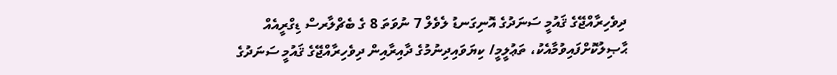ދިވެހިރާއްޖޭގެ ޤައުމީ ސަނަދުގެ އޮނިގަނޑު ލެވެލް 7 ނުވަތަ 8 ގެ ބެޗްލާރސް ޑިގްރީއެއް ޙާޞިލުކޮށްފައިވުމާއެކު، ތަޢުލީމީ/ ކިޔަވައިދިނުމުގެ ދާއިރާއިން ދިވެހިރާއްޖޭގެ ޤައުމީ ސަނަދުގެ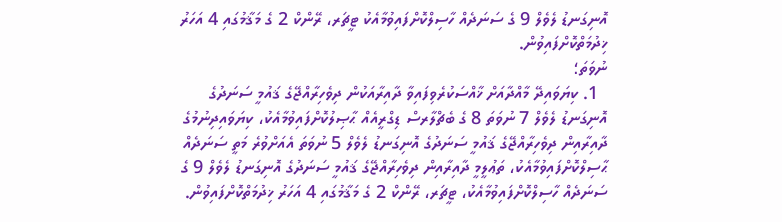އޮނިގަނޑު ލެވެލް 9 ގެ ސަނަދެއް ހާސިލްކޮށްފައިވުމާއެކު ޓީޗަރ، ރޭންކް 2 ގެ މަޤާމުގައި 4 އަހަރު ޚިދުމަތްކޮށްފައިވުން.
ނުވަތަ؛
  1. ކިޔަވައިދޭ މާއްދާއަށް ޚާއްސަކުރެވިފައިވާ ދާއިރާއަކުން ދިވެހިރާއްޖޭގެ ޤައުމީ ސަނަދުގެ އޮނިގަނޑު ލެވެލް 7 ނުވަތަ 8 ގެ ބެޗްލާރސް ޑިގްރީއެއް ޙާޞިލުކޮށްފައިވުމާއެކު، ކިޔަވައިދިނުމުގެ ދާއިރާއިން ދިވެހިރާއްޖޭގެ ޤައުމީ ސަނަދުގެ އޮނިގަނޑު ލެވެލް 5 ނުވަތަ އެއަށްވުރެ މަތީ ސަނަދެއް ޙާސިލްކޮށްފައިވުމާއެކު، ތަޢުލީމީ ދާއިރާއިން ދިވެހިރާއްޖޭގެ ޤައުމީ ސަނަދުގެ އޮނިގަނޑު ލެވެލް 9 ގެ ސަނަދެއް ހާސިލްކޮށްފައިވުމާއެކު، ޓީޗަރ، ރޭންކް 2 ގެ މަޤާމުގައި 4 އަހަރު ޚިދުމަތްކޮށްފައިވުން.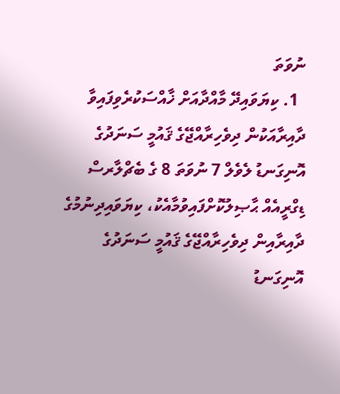ނުވަތަ
  1. ކިޔަވައިދޭ މާއްދާއަށް ޚާއްސަކުރެވިފައިވާ ދާއިރާއަކުން ދިވެހިރާއްޖޭގެ ޤައުމީ ސަނަދުގެ އޮނިގަނޑު ލެވެލް 7 ނުވަތަ 8 ގެ ބެޗްލާރސް ޑިގްރީއެއް ޙާޞިލުކޮށްފައިވުމާއެކު، ކިޔަވައިދިނުމުގެ ދާއިރާއިން ދިވެހިރާއްޖޭގެ ޤައުމީ ސަނަދުގެ އޮނިގަނޑު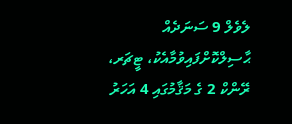ލެވެލް 9 ސަނަދެއް ޙާސިލްކޮށްފައިވުމާއެކު، ޓީޗަރ، ރޭންކް 2 ގެ މަޤާމުގައި 4 އަހަރު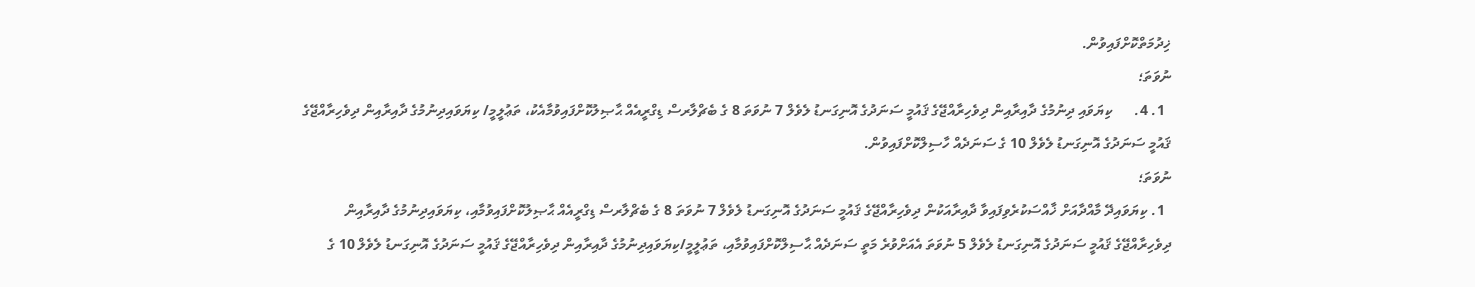ޚިދުމަތްކޮށްފައިވުން.
ނުވަތަ؛
  1. 4.      ކިޔަވައި ދިނުމުގެ ދާއިރާއިން ދިވެހިރާއްޖޭގެ ޤައުމީ ސަނަދުގެ އޮނިގަނޑު ލެވެލް 7 ނުވަތަ 8 ގެ ބެޗްލާރސް ޑިގްރީއެއް ޙާޞިލުކޮށްފައިވުމާއެކު، ތަޢުލީމީ/ ކިޔަވައިދިނުމުގެ ދާއިރާއިން ދިވެހިރާއްޖޭގެ ޤައުމީ ސަނަދުގެ އޮނިގަނޑު ލެވެލް 10 ގެ ސަނަދެއް ހާސިލްކޮށްފައިވުން.
ނުވަތަ؛
  1. ކިޔަވައިދޭ މާއްދާއަށް ޚާއްސަކުރެވިފައިވާ ދާއިރާއަކުން ދިވެހިރާއްޖޭގެ ޤައުމީ ސަނަދުގެ އޮނިގަނޑު ލެވެލް 7 ނުވަތަ 8 ގެ ބެޗްލާރސް ޑިގްރީއެއް ޙާޞިލުކޮށްފައިވުމާއި، ކިޔަވައިދިނުމުގެ ދާއިރާއިން ދިވެހިރާއްޖޭގެ ޤައުމީ ސަނަދުގެ އޮނިގަނޑު ލެވެލް 5 ނުވަތަ އެއަށްވުރެ މަތީ ސަނަދެއް ޙާސިލްކޮށްފައިވުމާއި، ތަޢުލީމީ/ކިޔަވައިދިނުމުގެ ދާއިރާއިން ދިވެހިރާއްޖޭގެ ޤައުމީ ސަނަދުގެ އޮނިގަނޑު ލެވެލް 10 ގެ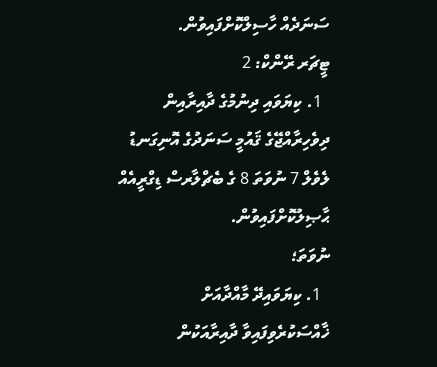ސަނަދެއް ހާސިލްކޮށްފައިވުން.
ޓީޗަރ ރޭންކް: 2
  1. ކިޔަވައި ދިނުމުގެ ދާއިރާއިން ދިވެހިރާއްޖޭގެ ޤައުމީ ސަނަދުގެ އޮނިގަނޑު ލެވެލް 7 ނުވަތަ 8 ގެ ބެޗްލާރސް ޑިގްރީއެއް ޙާޞިލުކޮށްފައިވުން.
ނުވަތަ؛
  1. ކިޔަވައިދޭ މާއްދާއަށް ޚާއްސަކުރެވިފައިވާ ދާއިރާއަކުން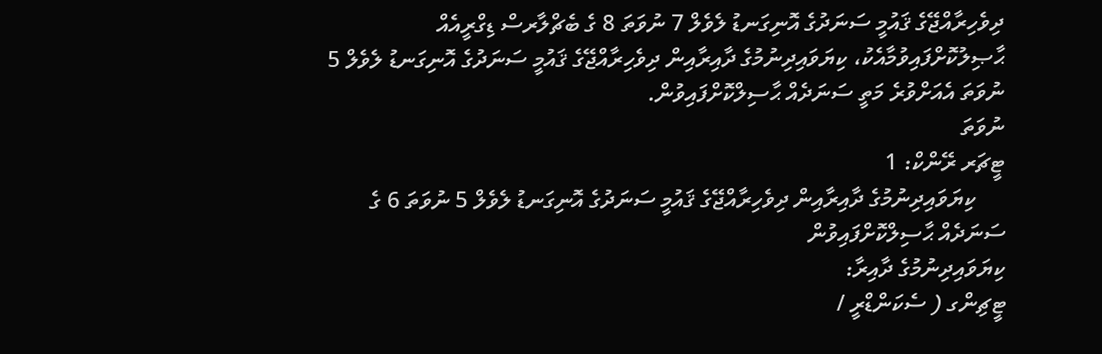ދިވެހިރާއްޖޭގެ ޤައުމީ ސަނަދުގެ އޮނިގަނޑު ލެވެލް 7 ނުވަތަ 8 ގެ ބެޗްލާރސް ޑިގްރީއެއް ޙާޞިލުކޮށްފައިވުމާއެކު، ކިޔަވައިދިނުމުގެ ދާއިރާއިން ދިވެހިރާއްޖޭގެ ޤައުމީ ސަނަދުގެ އޮނިގަނޑު ލެވެލް 5 ނުވަތަ އެއަށްވުރެ މަތީ ސަނަދެއް ޙާސިލްކޮށްފައިވުން.
ނުވަތަ
ޓީޗަރ ރޭންކް: 1
     ކިޔަވައިދިނުމުގެ ދާއިރާއިން ދިވެހިރާއްޖޭގެ ޤައުމީ ސަނަދުގެ އޮނިގަނޑު ލެވެލް 5 ނުވަތަ 6 ގެ ސަނަދެއް ޙާސިލްކޮށްފައިވުން
ކިޔަވައިދިނުމުގެ ދާއިރާ:
ޓީޗިންގ ( ސެކަންޑްރީ /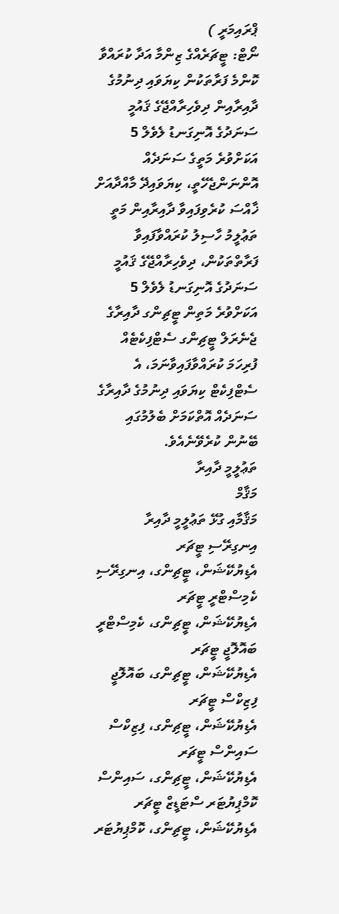ޕްރައިމަރީ )
ނޯޓް: ޓީޗަރެއްގެ ޒިންމާ އަދާ ކުރައްވާ ކޮންމެ ފަރާތަކުން ކިޔަވައި ދިނުމުގެ ދާއިރާއިން ދިވެހިރާއްޖޭގެ ޤައުމީ ސަނަދުގެ އޮނިގަނޑު ލެވެލް 5 އަކަށްވުރެ މަތީގެ ސަނަދެއް އޮންނަންޖެހޭތީ، ކިޔަވައިދޭ މާއްދާއަށް ޚާއްސަ ކުރެވިފައިވާ ދާއިރާއިން މަތީ ތަޢުލީމު ހާސިލު ކުރައްވާފައިވާ ފަރާތްތަކުން، ދިވެހިރާއްޖޭގެ ޤައުމީ ސަނަދުގެ އޮނިގަނޑު ލެވެލް 5 އަކަށްވުރެ މަތިން ޓީޗިންގ ދާއިރާގެ ޖެނެރަލް ޓީޗިންގ ސެޓްފިކެޓެއް ފުރިހަމަ ކުރައްވާފައިވާނަމަ، އެ ސެޓްފިކެޓް ކިޔަވައި ދިނުމުގެ ދާއިރާގެ ސަނަދެއް އޮތްކަމަށް ބެލުމުގައި ބޭނުން ކުރެވޭނެއެވެ.
ތަޢުލީމީ ދާއިރާ
މަޤާމް
މަޤާމާއި ގުޅޭ ތަޢުލީމީ ދާއިރާ
އިނގިރޭސި ޓީޗަރ
އެޑިޔުކޭޝަން، ޓީޗިންގ، އިނގިރޭސި
ކެމިސްޓްރީ ޓީޗަރ
އެޑިޔުކޭޝަން، ޓީޗިންގ، ކެމިސްޓްރީ
ބައޮލޮޖީ ޓީޗަރ
އެޑިޔުކޭޝަން، ޓީޗިންގ، ބައޮލޮޖީ
ފިޒިކްސް ޓީޗަރ
އެޑިޔުކޭޝަން، ޓީޗިންގ، ފިޒިކްސް
ސައިންސް ޓީޗަރ
އެޑިޔުކޭޝަން، ޓީޗިންގ، ސައިންސް
ކޮމްޕިޔުޓަރ ސްޓަޑީޒް ޓީޗަރ
އެޑިޔުކޭޝަން، ޓީޗިންގ، ކޮމްޕިޔުޓަރ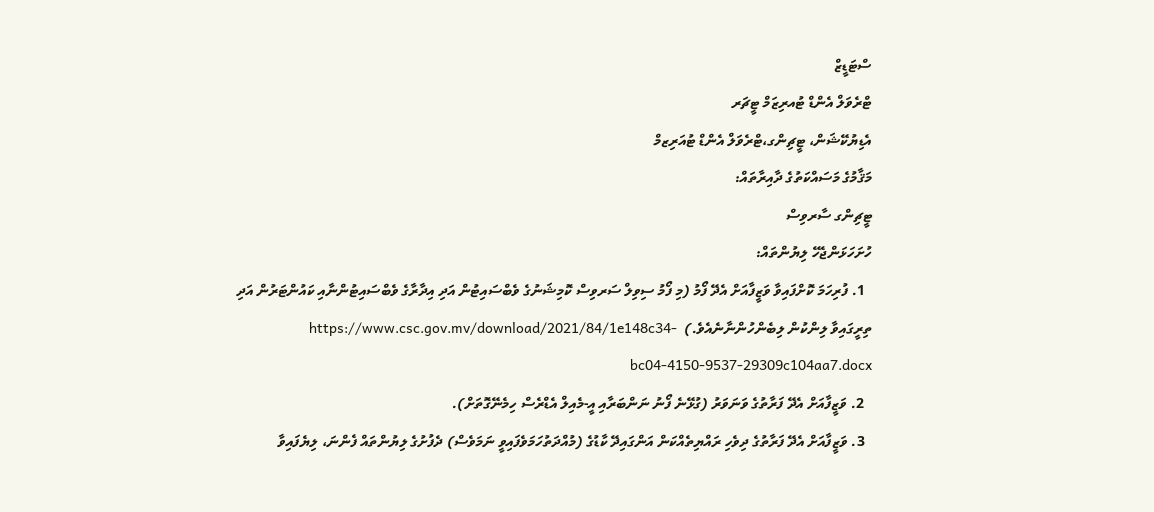ސްޓަޑީޒް
ޓްރެވަލް އެންޑް ޓުއރިޒަމް ޓީޗަރ
އެޑިޔުކޭޝަން، ޓީޗިންގ،ޓްރެވަލް އެންޑް ޓުއަރިޒމް
މަޤާމުގެ މަސައްކަތުގެ ދާއިރާތައް:
ޓީޗިންގ ސާރވިސް
ހުށަހަޅަންޖެހޭ ލިޔުންތައް:
  1. ފުރިހަމަ ކޮށްފައިވާ ވަޒީފާއަށް އެދޭ ފޯމު (މި ފޯމު ސިވިލް ސަރވިސް ކޮމިޝަނުގެ ވެބްސައިޓުން އަދި އިދާރާގެ ވެބްސައިޓުންނާއި ކައުންޓަރުން އަދި ތިރީގައިވާ ލިންކުން ލިބެންހުންނާނެއެވެ.)  https://www.csc.gov.mv/download/2021/84/1e148c34-bc04-4150-9537-29309c104aa7.docx
  2. ވަޒީފާއަށް އެދޭ ފަރާތުގެ ވަނަވަރު (ގުޅޭނެ ފޯނު ނަންބަރާއި އީ-މެއިލް އެޑްރެސް ހިމެނޭގޮތަށް).
  3. ވަޒީފާއަށް އެދޭ ފަރާތުގެ ދިވެހި ރައްޔިތެއްކަން އަންގައިދޭ ކާޑުގެ (މުއްދަތުހަމަވެފައިވީ ނަމަވެސް) ދެފުށުގެ ލިޔުންތައް ފެންނަ، ލިޔެފައިވާ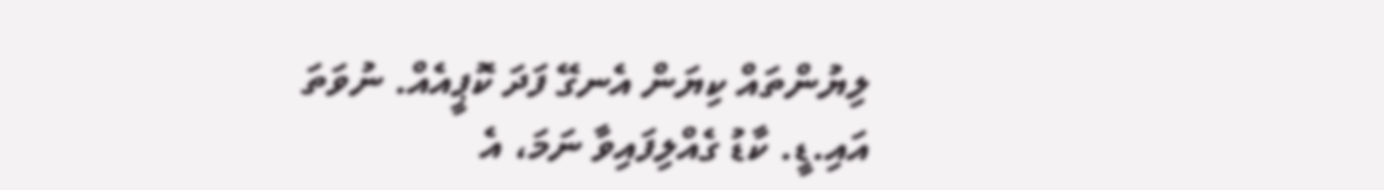ލިޔުންތައް ކިޔަން އެނގޭ ފަދަ ކޮޕީއެއް. ނުވަތަ އައި.ޑީ. ކާޑު ގެއްލިފައިވާ ނަމަ، އެ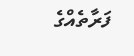ފަރާތެއްގެ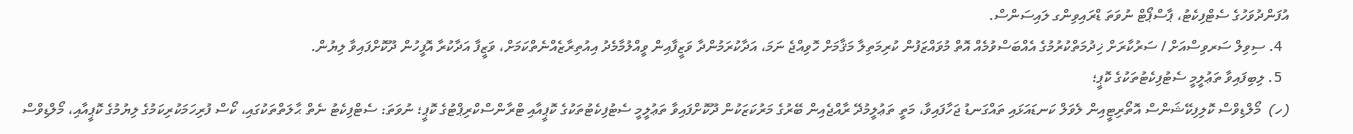އުފަންދުވަހުގެ ސެޓްފިކެޓު، ޕާސްޕޯޓް ނުވަތަ ޑްރައިވިންގ ލައިސަންސް.
  4. ސިވިލް ސަރވިސްއަށް / ސަރުކާރަށް ޚިދުމަތްކުރުމުގެ އެއްބަސްވުމެއް އޮތް މުވައްޒަފުން ކުރިމަތިލާ މަޤާމަށް ހޮވިއްޖެ ނަމަ، އަދާކުރަމުންދާ ވަޒީފާއިން ވީއްލުމާމެދު އިއުތިރާޒެއްނެތްކަމަށް، ވަޒީފާ އަދާކުރާ އޮފީހުން ދޫކޮށްފައިވާ ލިޔުން.
  5. ލިބިފައިވާ ތަޢުލީމީ ސެޓުފިކެޓުތަކުގެ ކޮޕީ؛
(ހ)  މޯލްޑިވްސް ކޮލިފިކޭޝަންސް އޮތޯރިޓީއިން ލެވަލް ކަނޑައަޅައި ތައްގަނޑު ޖަހާފައިވާ، މަތީ ތަޢުލީމުދޭ ރާއްޖެއިން ބޭރުގެ މަރުކަޒަކުން ދޫކޮށްފައިވާ ތަޢުލީމީ ސެޓުފިކެޓުތަކުގެ ކޮޕީއާއި ޓްރާންސްކްރިޕްޓުގެ ކޮޕީ؛ ނުވަތަ: ސެޓްފިކެޓު ނެތް ޙާލަތްތަކުގައި، ކޯސް ފުރިހަމަކުރިކަމުގެ ލިޔުމުގެ ކޮޕީއާއި، މޯލްޑިވްސް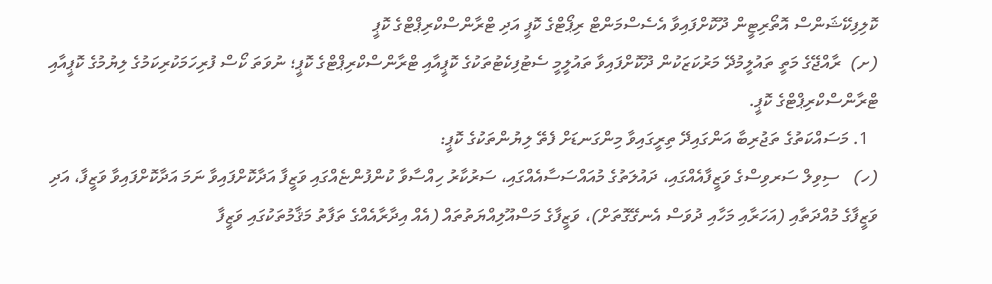ކޮލިފިކޭޝަންސް އޮތޯރިޓީން ދޫކޮށްފައިވާ އެސެސްމަންޓް ރިޕޯޓްގެ ކޮޕީ އަދި ޓްރާންސްކްރިޕްޓްގެ ކޮޕީ
(ށ)  ރާއްޖޭގެ މަތީ ތައުލީމުދޭ މަރުކަޒަކުން ދޫކޮށްފައިވާ ތައުލީމީ ސެޓުފިކެޓުތަކުގެ ކޮޕީއާއި ޓްރާންސްކްރިޕްޓްގެ ކޮޕީ؛ ނުވަތަ ކޯސް ފުރިހަމަކުރިކަމުގެ ލިޔުމުގެ ކޮޕީއާއި ޓްރާންސްކްރިޕްޓްގެ ކޮޕީ.
  1. މަސައްކަތުގެ ތަޖުރިބާ އަންގައިދޭ ތިރީގައިވާ މިންގަނޑަށް ފެތޭ ލިޔުންތަކުގެ ކޮޕީ:
(ހ)   ސިވިލް ސަރވިސްގެ ވަޒީފާއެއްގައި، ދައުލަތުގެ މުއައްސަސާއެއްގައި، ސަރުކާރު ހިއްސާވާ ކުންފުންޏެއްގައި ވަޒީފާ އަދާކޮށްފައިވާ ނަމަ އަދާކޮށްފައިވާ ވަޒީފާ، އަދި ވަޒީފާގެ މުއްދަތާއި (އަހަރާއި މަހާއި ދުވަސް އެނގޭގޮތަށް)، ވަޒީފާގެ މަސްއޫލިއްޔަތުތައް (އެއް އިދާރާއެއްގެ ތަފާތު މަޤާމުތަކުގައި ވަޒީފާ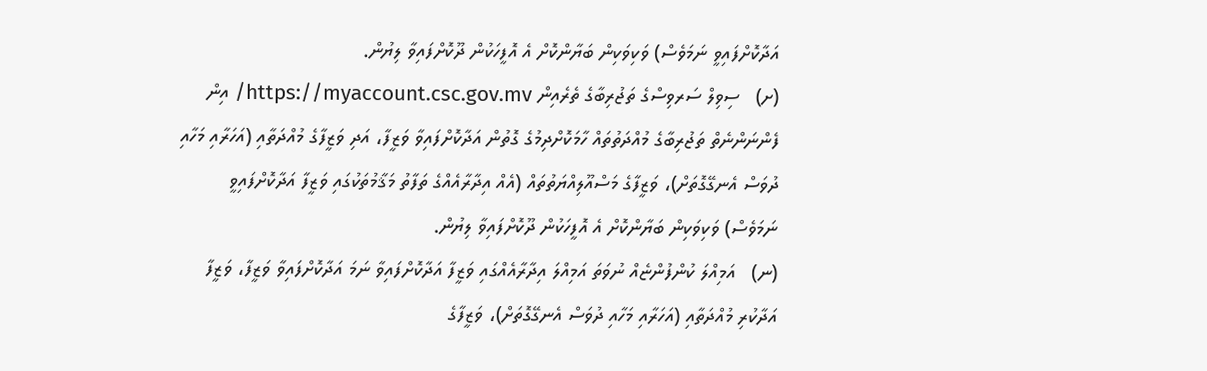އަދާކޮށްފައިވީ ނަމަވެސް) ވަކިވަކިން ބަޔާންކޮށް އެ އޮފީހަކުން ދޫކޮށްފައިވާ ލިޔުން.
(ށ)   ސިވިލް ސަރވިސްގެ ތަޖުރިބާގެ ތެރެއިން https://myaccount.csc.gov.mv/ އިން ފެންނަންނެތް ތަޖުރިބާގެ މުއްދަތުތައް ހާމަކޮށްދިމުގެ ގޮތުން އަދާކޮށްފައިވާ ވަޒީފާ، އަދި ވަޒީފާގެ މުއްދަތާއި (އަހަރާއި މަހާއި ދުވަސް އެނގޭގޮތަށް)، ވަޒީފާގެ މަސްއޫލިއްޔަތުތައް (އެއް އިދާރާއެއްގެ ތަފާތު މަޤާމުތަކުގައި ވަޒީފާ އަދާކޮށްފައިވީ ނަމަވެސް) ވަކިވަކިން ބަޔާންކޮށް އެ އޮފީހަކުން ދޫކޮށްފައިވާ ލިޔުން.
(ނ)   އަމިއްލަ ކުންފުންޏެއް ނުވަތަ އަމިއްލަ އިދާރާއެއްގައި ވަޒީފާ އަދާކޮށްފައިވާ ނަމަ އަދާކޮށްފައިވާ ވަޒީފާ، ވަޒީފާ އަދާކުރި މުއްދަތާއި (އަހަރާއި މަހާއި ދުވަސް އެނގޭގޮތަށް)، ވަޒީފާގެ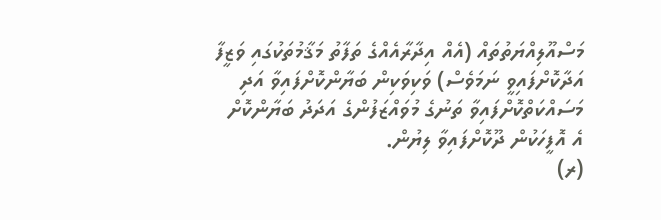މަސްއޫލިއްޔަތުތައް (އެއް އިދާރާއެއްގެ ތަފާތު މަޤާމުތަކުގައި ވަޒީފާ އަދާކޮށްފައިވީ ނަމަވެސް) ވަކިވަކިން ބަޔާންކޮށްފައިވާ އަދި މަސައްކަތްކޮށްފައިވާ ތަނުގެ މުވައްޒަފުންގެ އަދަދު ބަޔާންކޮށް އެ އޮފީހަކުން ދޫކޮށްފައިވާ ލިޔުން.
(ރ)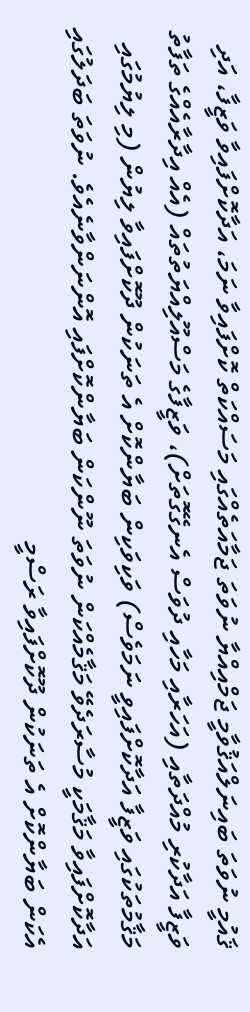ޤައުމީ ނުވަތަ ބައިނަލްއަޤުވާމީ ޖަމްއިއްޔާ ނުވަތަ ޖަމާއަތެއްގައި މަސައްކަތް ކޮށްފައިވާ ނަމަ، އަދާކޮށްފައިވާ ވަޒީފާ، އަދި ވަޒީފާ އަދާކުރި މުއްދަތާއި (އަހަރާއި މަހާއި ދުވަސް އެނގޭގޮތަށް)، ވަޒީފާގެ މަސްއޫލިއްޔަތުތައް (އެއް އިދާރާއެއްގެ ތަފާތު މަޤާމުތަކުގައި ވަޒީފާ އަދާކޮށްފައިވީ ނަމަވެސް) ވަކިވަކިން ބަޔާންކޮށް އެ ތަނަކުން ދޫކޮށްފައިވާ ލިޔުން (މި ލިޔުމުގައި އަދާކޮށްފައިވާ މަޤާމަކީ މުސާރަދެވޭ މަޤާމެއްކަން ނުވަތަ ނޫންކަން ބަޔާންކޮށްފައި އޮންނަންވާނެއެވެ. ނުވަތަ ބަދަލުގައި އެކަން ބަޔާންކޮށް އެ ތަނަކުން ދޫކޮށްފައިވާ ރަސްމީ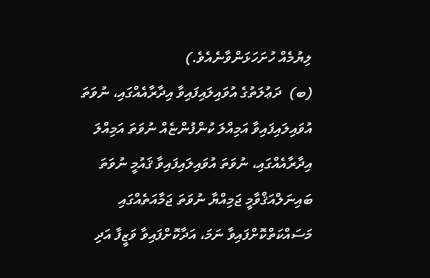ލިޔުމެއް ހުށަހަޅަންވާނެއެވެ.)
(ބ)  ދަޢުލަތުގެ އުވައިލައިފައިވާ އިދާރާއެއްގައި، ނުވަތަ އުވައިލައިފައިވާ އަމިއްލަ ކުންފުންޏެއް ނުވަތަ އަމިއްލަ އިދާރާއެއްގައި، ނުވަތަ އުވައިލައިފައިވާ ޤައުމީ ނުވަތަ ބައިނަލްއަޤްވާމީ ޖަމިއްޔާ ނުވަތަ ޖަމާއަތެއްގައި މަސައްކަތްކޮށްފައިވާ ނަމަ، އަދާކޮށްފައިވާ ވަޒީފާ އަދި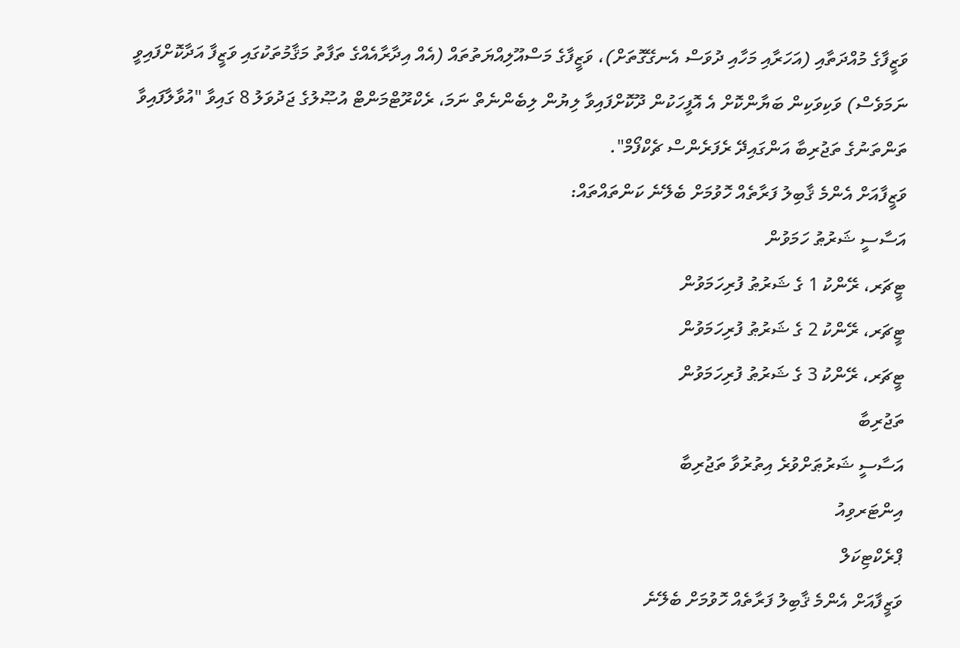ވަޒީފާގެ މުއްދަތާއި (އަހަރާއި މަހާއި ދުވަސް އެނގޭގޮތަށް)، ވަޒީފާގެ މަސްއޫލިއްޔަތުތައް (އެއް އިދާރާއެއްގެ ތަފާތު މަޤާމުތަކުގައި ވަޒީފާ އަދާކޮށްފައިވީ ނަމަވެސް) ވަކިވަކިން ބަޔާންކޮށް އެ އޮފީހަކުން ދޫކޮށްފައިވާ ލިޔުން ލިބެންނެތް ނަމަ، ރެކްރޫޓްމަންޓް އުޞޫލުގެ ޖަދުވަލު 8 ގައިވާ "އުވާލާފައިވާ ތަންތަނުގެ ތަޖުރިބާ އަންގައިދޭ ރެފަރެންސް ޗެކްފޯމް".
ވަޒީފާއަށް އެންމެ ޤާބިލު ފަރާތެއް ހޮވުމަށް ބެލޭނެ ކަންތައްތައް:
އަސާސީ ޝަރުޠު ހަމަވުން
ޓީޗަރ، ރޭންކު 1 ގެ ޝަރުޠު ފުރިހަމަވުން
ޓީޗަރ، ރޭންކު 2 ގެ ޝަރުޠު ފުރިހަމަވުން
ޓީޗަރ، ރޭންކު 3 ގެ ޝަރުޠު ފުރިހަމަވުން
ތަޖުރިބާ
އަސާސީ ޝަރުޠަށްވުރެ އިތުރުވާ ތަޖުރިބާ
އިންޓަރވިއު
ޕްރެކްޓިކަލް
ވަޒީފާއަށް އެންމެ ޤާބިލު ފަރާތެއް ހޮވުމަށް ބެލޭނެ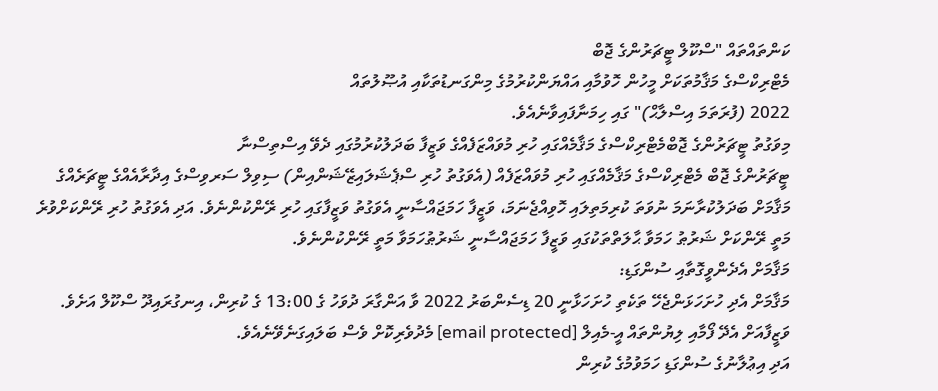ކަންތައްތައް "ސްކޫލް ޓީޗަރުންގެ ޖޮބް
މެޓްރިކްސްގެ މަޤާމުތަކަށް މީހުން ހޮވުމާއި އައްޔަންކުރުމުގެ މިންގަނޑުތަކާއި އުޞޫލުތައް
2022 (ފުރަތަމަ އިސްލާޙް)" ގައި ހިމަނާފައިވާނެއެވެ.
މިވަގުތު ޓީޗަރުންގެ ޖޮބްމެޓްރިކްސްގެ މަޤާމެއްގައި ހުރި މުވައްޒަފެއްގެ ވަޒީފާ ބަދަލުކުރުމުގައި ދެވޭ އިސްތިސްނާ
ޓީޗަރުންގެ ޖޮބް މެޓްރިކްސްގެ މަޤާމެއްގައި ހުރި މުވައްޒަފެއް (އެވަގުތު ހުރި ސްޕެޝަލައިޒޭޝަންއިން) ސިވިލް ސަރވިސްގެ އިދާރާއެއްގެ ޓީޗަރެއްގެ މަޤާމަށް ބަދަލުކުރާނަމަ ނުވަތަ ކުރިމަތިލައި ހޮވިއްޖެނަމަ، ވަޒީފާ ހަމަޖައްސާނީ އެވަގުތު ވަޒީފާގައި ހުރި ރޭންކުންނެވެ. އަދި އެވަގުތު ހުރި ރޭންކަށްވުރެ މަތީ ރޭންކަށް ޝަރުޠު ހަމަވާ ޙާލަތްތަކުގައި ވަޒީފާ ހަމަޖައްސާނީ ޝަރުޠުހަމަވާ މަތީ ރޭންކުންނެވެ.
މަޤާމަށް އެދެންވީގޮތާއި ސުންގަޑި:
މަޤާމަށް އެދި ހުށަހަޅަންޖެހޭ ތަކެތި ހުށަހަޅާނީ 20 ޑިސެންބަރު 2022 ވާ އަންގާރަ ދުވަހު ގެ 13:00 ގެ ކުރިން، އިނގުރައިދޫ ސްކޫލް އަށެވެ. ވަޒީފާއަށް އެދޭ ފޯމާއި ލިޔުންތައް އީ-މެއިލް [email protected] މެދުވެރިކޮށް ވެސް ބަލައިގަނެވޭނެއެވެ.
އަދި އިޢުލާނުގެ ސުންގަޑި ހަމަވުމުގެ ކުރިން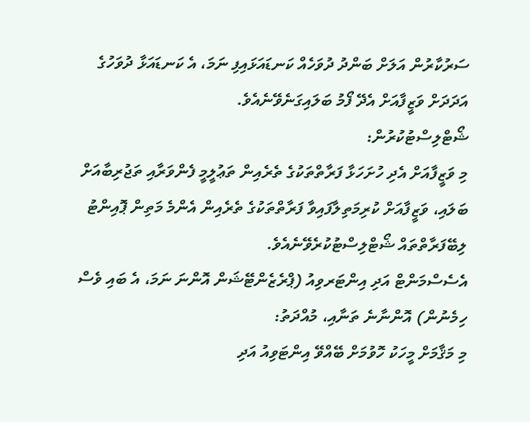ސަރުކާރުން އަލަށް ބަންދު ދުވަހެއް ކަނޑައަޅައިފި ނަމަ، އެ ކަނޑައަޅާ ދުވަހުގެ އަދަދަށް ވަޒީފާއަށް އެދޭ ފޯމު ބަލައިގަނެވޭނެއެވެ.
ޝޯޓްލިސްޓުކުރުން:
މި ވަޒީފާއަށް އެދި ހުށަހަޅާ ފަރާތްތަކުގެ ތެރެއިން ތަޢުލީމީ ފެންވަރާއި ތަޖުރިބާއަށް ބަލައި، ވަޒީފާއަށް ކުރިމަތިލާފައިވާ ފަރާތްތަކުގެ ތެރެއިން އެންމެ މަތިން ޕޮއިންޓު ލިބޭފަރާތްތައް ޝޯޓްލިސްޓުކުރެވޭނެއެވެ.
އެސެސްމަންޓް އަދި އިންޓަރވިއު (ޕްރެޒެންޓޭޝަން އޮންނަ ނަމަ، އެ ބައި ވެސް ހިމެނުން) އޮންނާނެ ތަނާއި، މުއްދަތު:
މި މަޤާމަށް މީހަކު ހޮވުމަށް ބޭއްވޭ އިންޓަވިއު އަދި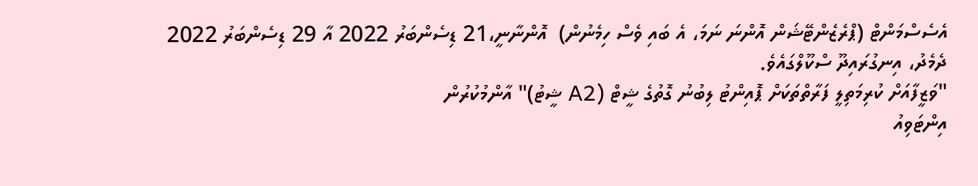އެސެސްމަންޓް (ޕްރެޒެންޓޭޝަން އޮންނަ ނަމަ، އެ ބައި ވެސް ހިމެނުން)  އޮންނާނީ،21 ޑިސެންބަރު 2022 އާ 29 ޑިސެންބަރު 2022 ދެމެދު، އިނގުރައިދޫ ސްކޫލްގައެވެ.
"ވަޒީފާއަށް ކުރިމަތިލީ ފަރާތްތަކަށް ޕޮއިންޓު ލިބުނު ގޮތުގެ ޝީޓް (A2 ޝީޓު)" އާންމުކުރުން
އިންޓަވިއު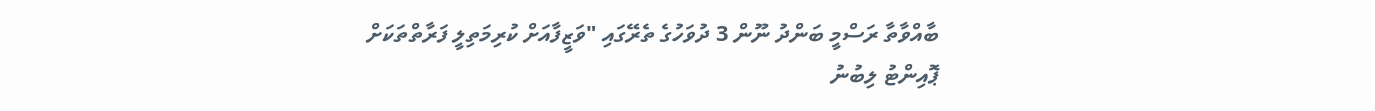ބާއްވާތާ ރަސްމީ ބަންދު ނޫން 3 ދުވަހުގެ ތެރޭގައި "ވަޒީފާއަށް ކުރިމަތިލީ ފަރާތްތަކަށް ޕޮއިންޓު ލިބުނު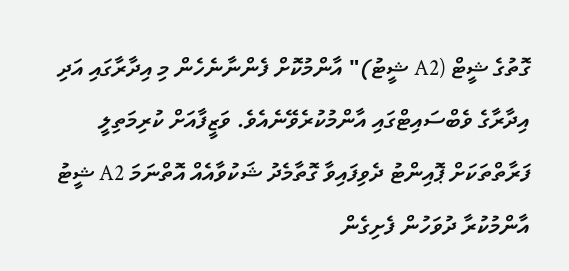ގޮތުގެ ޝީޓް (A2 ޝީޓު)" އާންމުކޮށް ފެންނާނެހެން މި އިދާރާގައި އަދި އިދާރާގެ ވެބްސައިޓްގައި އާންމުކުރެވޭނެއެވެ. ވަޒީފާއަށް ކުރިމަތިލީ ފަރާތްތަކަށް ޕޮއިންޓު ދެވިފައިވާ ގޮތާމެދު ޝަކުވާއެއް އޮތްނަމަ A2 ޝީޓު އާންމުކުރާ ދުވަހުން ފެށިގެން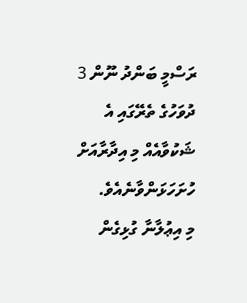ރަސްމީ ބަންދު ނޫން 3 ދުވަހުގެ ތެރޭގައި އެ ޝަކުވާއެއް މި އިދާރާއަށް ހުށަހަޅަންވާނެއެވެ.
މި އިޢުލާނާ ގުޅިގެން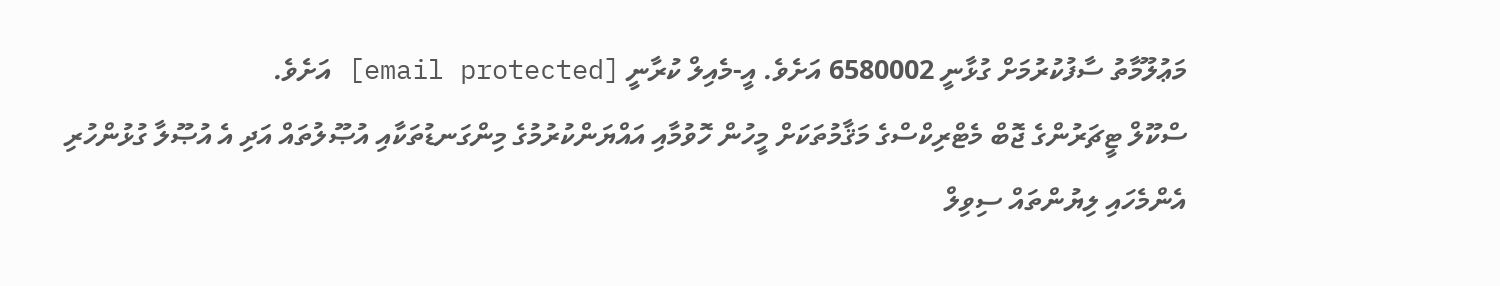މަޢުލޫމާތު ސާފުކުރުމަށް ގުޅާނީ 6580002 އަށެވެ. އީ-މެއިލް ކުރާނީ [email protected] އަށެވެ.
ސްކޫލް ޓީޗަރުންގެ ޖޮބް މެޓްރިކްސްގެ މަޤާމުތަކަށް މީހުން ހޮވުމާއި އައްޔަންކުރުމުގެ މިންގަނޑުތަކާއި އުޞޫލުތައް އަދި އެ އުޞޫލާ ގުޅުންހުރި އެންމެހައި ލިޔުންތައް ސިވިލް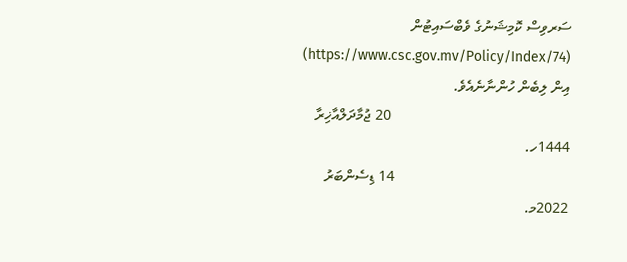ސަރވިސް ކޮމިޝަނުގެ ވެބްސައިޓުން (https://www.csc.gov.mv/Policy/Index/74) އިން ލިބެން ހުންނާނެއެވެ.
                                                 20 ޖުމާދަލްއާޚިރާ 1444ހ.
                                                14 ޑިސެންބަރު  2022މ.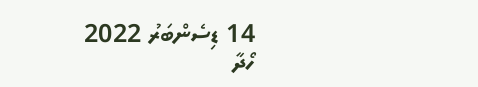14 ޑިސެންބަރު 2022
ހޯދާ